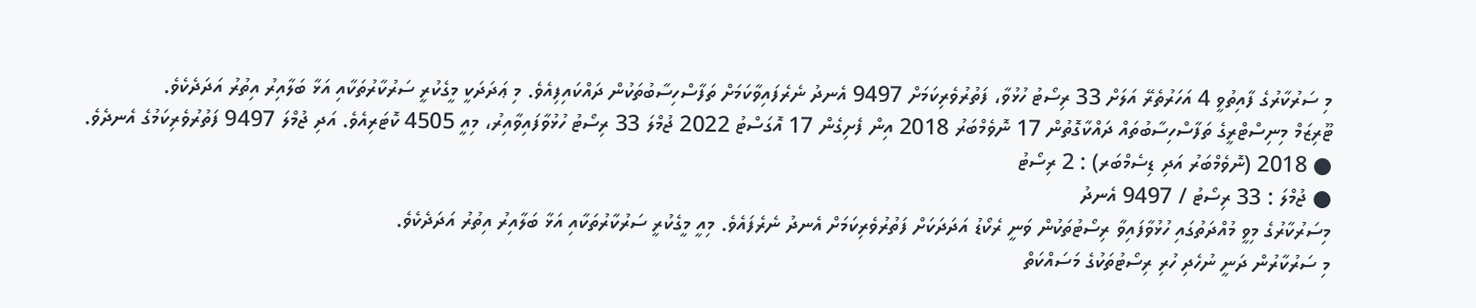މި ސަރުކާރުގެ ފާއިތުވީ 4 އަހަރުތެރޭ އަލަށް 33 ރިސޯޓު ހުޅުވާ، ފަތުރުވެރިކަމަށް 9497 އެނދު ނެރެފައިވާކަމަށް ތަފާސްހިސާބުތަކުން ދައްކައިފިއެވެ. މި ޢަދަދަކީ މީގެކުރީ ސަރުކާރުތަކާއި އަޅާ ބަލާއިރު އިތުރު އަދަދެކެވެ.
ޓޫރިޒަމް މިނިސްޓްރީގެ ތަފާސްހިސާބުތައް ދައްކާގޮތުން 17 ނޮވެމްބަރު 2018 އިން ފެށިގެން 17 އޮގަސްޓު 2022 ޖުމްލަ 33 ރިސޯޓު ހުޅުވާފައިވާއިރު، މިއީ 4505 ކޮޓަރިއެވެ. އަދި ޖުމްލަ 9497 ފަތުރުވެރިކަމުގެ އެނދެވެ.
● 2018 (ނޮވެމްބަރު އަދި ޑިސެމްބަރ) : 2 ރިސޯޓު
● ޖުމްލަ : 33 ރިސޯޓު / 9497 އެނދު
މިސަރުކާރުގެ މިވީ މުއްދަތުގައި ހުޅުވާފައިވާ ރިސޯޓުތަކުން ވަނީ ރެކޯޑު އަދަދަކަށް ފަތުރުވެރިކަމަށް އެނދު ނެރެފައެވެ. މިއީ މީގެކުރީ ސަރުކާރުތަކާއި އަޅާ ބަލާއިރު އިތުރު އަދަދެކެވެ.
މި ސަރުކާރުން ދަނީ ނުހެދި ހުރި ރިސޯޓުތަކުގެ މަސައްކަތް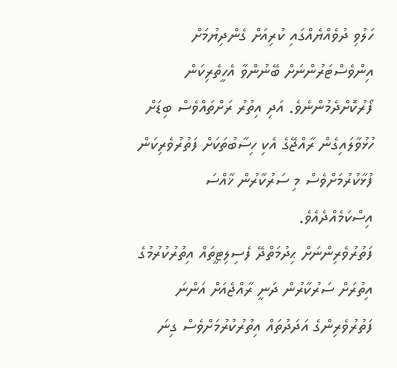ހަލުވި ދުވެއްޔެއްގައި ކުރިއަށް ގެންދިޔުމަށް އިންވެސްޓަރުންނަށް ބޭނުންވާ އެހީތެރިކަން ފޯރުކޮށްދެމުންނެވެ. އަދި އިތުރު ރަށްތައްވެސް ބިޑަށް ހުޅުވާލައިގެން ރާއްޖޭގެ އެކި ހިސާބުތަކަށް ފަތުރުވެރިކަން ފުޅާކުރުމަށްވެސް މި ސަރުކާރުން ޚާއްސަ އިސްކަމެއްދެއެވެ.
ފަތުރުވެރިންނަށް ޙިދުމަތްދޭ ފެސިލިޓީތައް އިތުރުކުރުމުގެ އިތުރަށް ސަރުކާރުން ދަނީ ރާއްޖެއަށް އަންނަ ފަތުރުވެރިންގެ އަދަދުތައް އިތުރުކުރުމަށްވެސް ގިނަ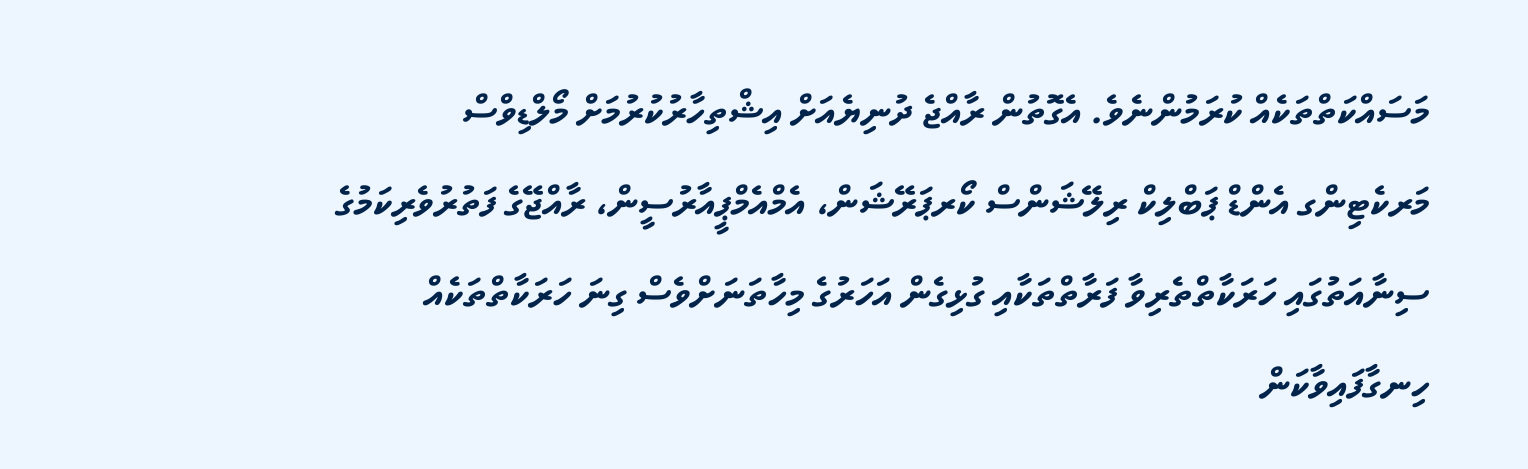މަސައްކަތްތަކެއް ކުރަމުންނެވެ. އެގޮތުން ރާއްޖެ ދުނިޔެއަށް އިޝްތިހާރުކުރުމަށް މޯލްޑިވްސް މަރކެޓިންގ އެންޑް ޕަބްލިކް ރިލޭޝަންސް ކޯރޕަރޭޝަން، އެމްއެމްޕީއާރުސީން، ރާއްޖޭގެ ފަތުރުވެރިކަމުގެ ސިނާއަތުގައި ހަރަކާތްތެރިވާ ފަރާތްތަކާއި ގުޅިގެން އަހަރުގެ މިހާތަނަށްވެސް ގިނަ ހަރަކާތްތަކެއް ހިނގާފައިވާކަން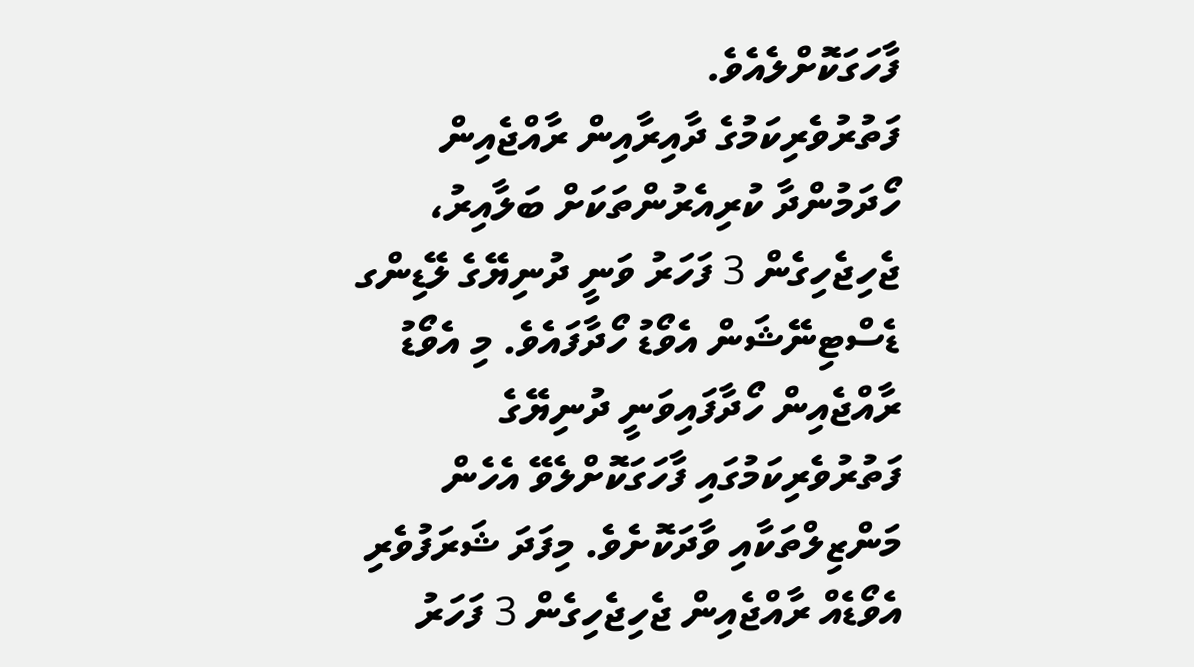ފާހަގަކޮށްލެއެވެ.
ފަތުރުވެރިކަމުގެ ދާއިރާއިން ރާއްޖެއިން ހޯދަމުންދާ ކުރިއެރުންތަކަށް ބަލާއިރު، ޖެހިޖެހިގެން 3 ފަހަރު ވަނީ ދުނިޔޭގެ ލޭޑިންގ ޑެސްޓިނޭޝަން އެވޯޑު ހޯދާފައެވެ. މި އެވޯޑު ރާއްޖެއިން ހޯދާފައިވަނީ ދުނިޔޭގެ ފަތުރުވެރިކަމުގައި ފާހަގަކޮށްލެވޭ އެހެން މަންޒިލްތަކާއި ވާދަކޮށެވެ. މިފަދަ ޝަރަފުވެރި އެވޯޑެއް ރާއްޖެއިން ޖެހިޖެހިގެން 3 ފަހަރު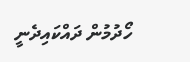ހޯދުމުން ދައްކައިދެނީ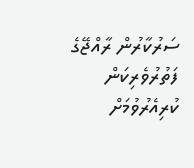ސަރުކާރުން ރާއްޖޭގެ ފަތުރުވެރިކަން ކުރިއެރުވުމަށް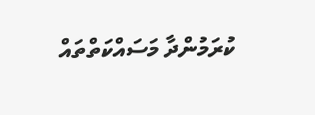ކުރަމުންދާ މަސައްކަތްތައް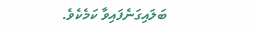ބަލައިގަނެފައިވާ ކަމެކެވެ.